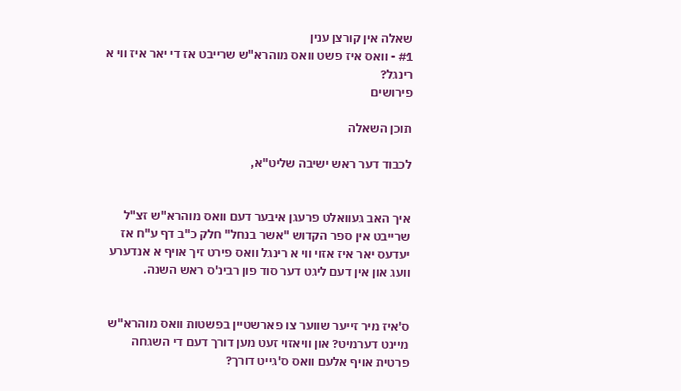שאלה אין קורצן ענין
#1 - וואס איז פשט וואס מוהרא"ש שרייבט אז די יאר איז ווי א רינגל?
פירושים

תוכן השאלה

לכבוד דער ראש ישיבה שליט"א,


איך האב געוואלט פרעגן איבער דעם וואס מוהרא"ש זצ"ל שרייבט אין ספר הקדוש "אשר בנחל" חלק כ"ב דף ע"ח אז יעדעס יאר איז אזוי ווי א רינגל וואס פירט זיך אויף א אנדערע וועג און אין דעם ליגט דער סוד פון רבינ'ס ראש השנה.


ס'איז מיר זייער שווער צו פארשטיין בפשטות וואס מוהרא"ש מיינט דערמיט? און וויאזוי זעט מען דורך דעם די השגחה פרטית אויף אלעם וואס ס'גייט דורך?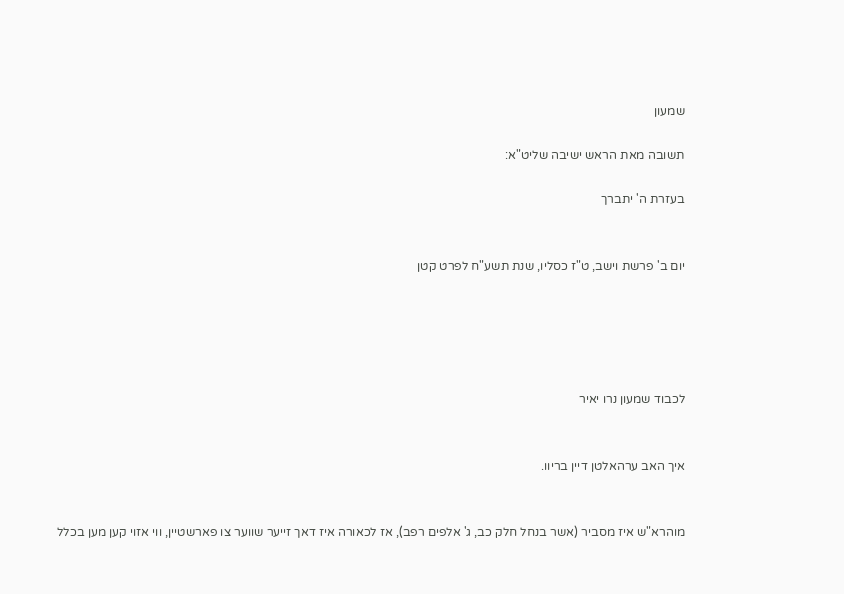שמעון

תשובה מאת הראש ישיבה שליט"א:

בעזרת ה' יתברך


יום ב' פרשת וישב, ט"ז כסליו, שנת תשע"ח לפרט קטן





לכבוד שמעון נרו יאיר


איך האב ערהאלטן דיין בריוו.


מוהרא"ש איז מסביר (אשר בנחל חלק כב, ג' אלפים רפב), אז לכאורה איז דאך זייער שווער צו פארשטיין, ווי אזוי קען מען בכלל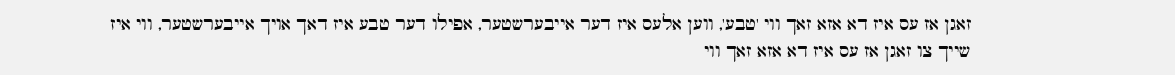זאגן אז עס איז דא אזא זאך ווי 'טבע', ווען אלעס איז דער אייבערשטער, אפילו דער טבע איז דאך אויך אייבערשטער, ווי איז שייך צו זאגן אז עס איז דא אזא זאך ווי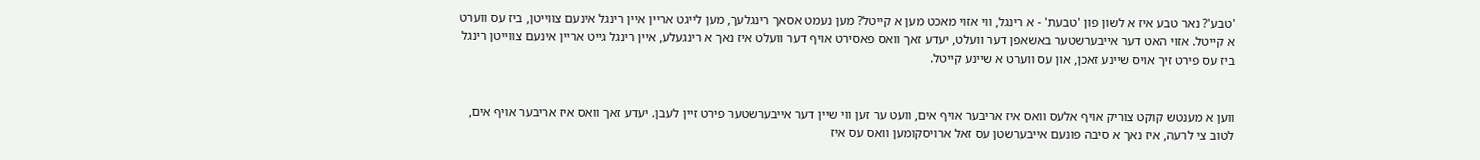'טבע'? נאר טבע איז א לשון פון 'טבעת' - א רינגל, ווי אזוי מאכט מען א קייטל? מען נעמט אסאך רינגלעך, מען לייגט אריין איין רינגל אינעם צווייטן, ביז עס ווערט א קייטל. אזוי האט דער אייבערשטער באשאפן דער וועלט, יעדע זאך וואס פאסירט אויף דער וועלט איז נאך א רינגעלע, איין רינגל גייט אריין אינעם צווייטן רינגל ביז עס פירט זיך אויס שיינע זאכן, און עס ווערט א שיינע קייטל.


ווען א מענטש קוקט צוריק אויף אלעס וואס איז אריבער אויף אים, וועט ער זען ווי שיין דער אייבערשטער פירט זיין לעבן. יעדע זאך וואס איז אריבער אויף אים, לטוב צי לרעה, איז נאך א סיבה פונעם אייבערשטן עס זאל ארויסקומען וואס עס איז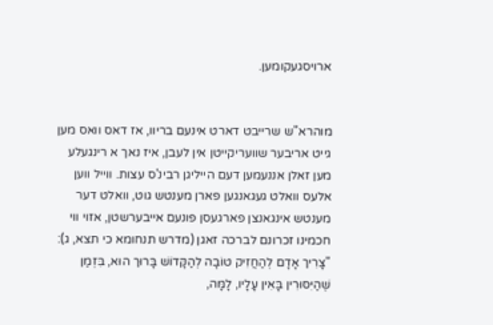ארויסגעקומען.


מוהרא"ש שרייבט דארט אינעם בריוו, אז דאס וואס מען גייט אריבער שוועריקייטן אין לעבן, איז נאך א רינגעלע מען זאלן אננעמען דעם הייליגן רבינ'ס עצות. ווייל ווען אלעס וואלט געגאנגען פארן מענטש גוט, וואלט דער מענטש אינגאנצן פארגעסן פונעם אייבערשטן, אזוי ווי חכמינו זכרונם לברכה זאגן (מדרש תנחומא כי תצא, ג): "צָרִיך אָדָם לְהַחֲזִיק טוֹבָה לְהַקָּדוֹשׁ בָּרוּך הוּא, בִּזְמַן שֶׁהַיִּסּוּרִין בָּאִין עָלָיו, לָמָּה,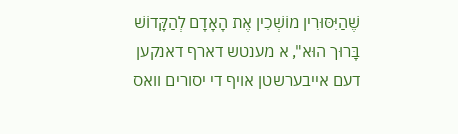שֶׁהַיִּסּוּרִין מוֹשְׁכִין אֶת הָאָדָם לְהַקָּדוֹשׁ בָּרוּך הוּא", א מענטש דארף דאנקען דעם אייבערשטן אויף די יסורים וואס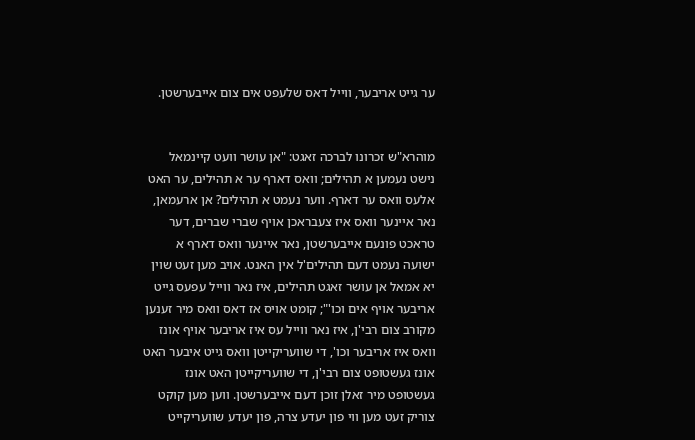ער גייט אריבער, ווייל דאס שלעפט אים צום אייבערשטן.


מוהרא"ש זכרונו לברכה זאגט: "אן עושר וועט קיינמאל נישט נעמען א תהילים; וואס דארף ער א תהילים, ער האט אלעס וואס ער דארף. ווער נעמט א תהילים? אן ארעמאן, נאר איינער וואס איז צעבראכן אויף שברי שברים, דער טראכט פונעם אייבערשטן, נאר איינער וואס דארף א ישועה נעמט דעם תהילים'ל אין האנט. אויב מען זעט שוין יא אמאל אן עושר זאגט תהילים, איז נאר ווייל עפעס גייט אריבער אויף אים וכו'"; קומט אויס אז דאס וואס מיר זענען מקורב צום רבי'ן, איז נאר ווייל עס איז אריבער אויף אונז וואס איז אריבער וכו', די שוועריקייטן וואס גייט איבער האט אונז געשטופט צום רבי'ן, די שוועריקייטן האט אונז געשטופט מיר זאלן זוכן דעם אייבערשטן. ווען מען קוקט צוריק זעט מען ווי פון יעדע צרה, פון יעדע שוועריקייט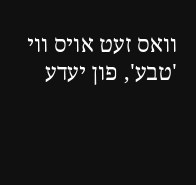וואס זעט אויס ווי 'טבע', פון יעדע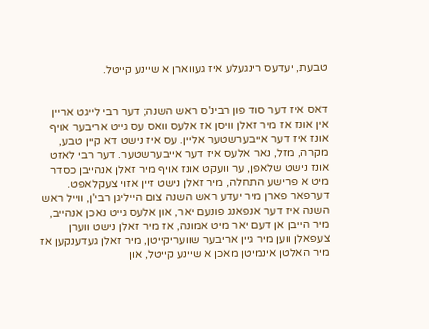טבעת, יעדעס רינגעלע איז געווארן א שיינע קייטל.


דאס איז דער סוד פון רבינ'ס ראש השנה; דער רבי לייגט אריין אין אונז אז מיר זאלן וויסן אז אלעס וואס עס גייט אריבער אויף אונז איז דער אייבערשטער אליין. עס איז נישט דא קיין טבע, מקרה, מזל, נאר אלעס איז דער אייבערשטער. דער רבי לאזט אונז נישט שלאפן, ער וועקט אונז אויף מיר זאלן אנהייבן כסדר מיט א פרישע התחלה, מיר זאלן נישט זיין אזוי צעקלאפט. דערפאר פארן מיר יעדע ראש השנה צום הייליגן רבי'ן, ווייל ראש השנה איז דער אנפאנג פונעם יאר, און אלעס גייט נאכן אנהייב, מיר הייבן אן דעם יאר מיט אמונה, אז מיר זאלן נישט ווערן צעפאלן ווען מיר גיין אריבער שוועריקייטן, מיר זאלן געדענקען אז מיר האלטן אינמיטן מאכן א שיינע קייטל, און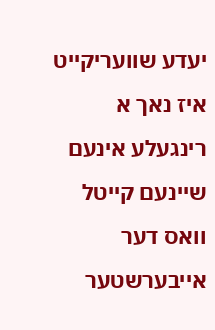יעדע שוועריקייט איז נאך א רינגעלע אינעם שיינעם קייטל וואס דער אייבערשטער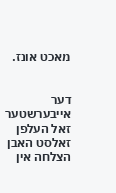מאכט אונז.


דער אייבערשטער זאל העלפן זאלסט האבן הצלחה אין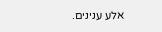אלע ענינים.